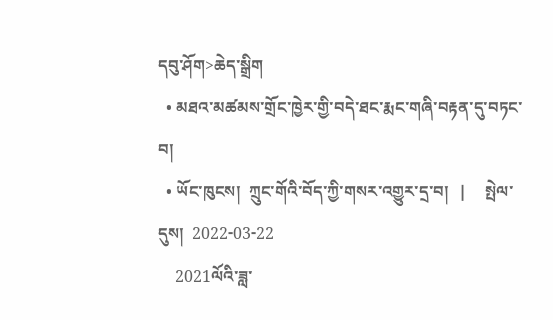དབུ་ཤོག>ཆེད་སྒྲིག
  • མཐའ་མཚམས་གྲོང་ཁྱེར་གྱི་བདེ་ཐང་རྨང་གཞི་བརྟན་དུ་བཏང་བ།
  • ཡོང་ཁུངས།  ཀྲུང་གོའི་བོད་ཀྱི་གསར་འགྱུར་དྲ་བ།   |     སྤེལ་དུས།  2022-03-22
    2021ལོའི་ཟླ་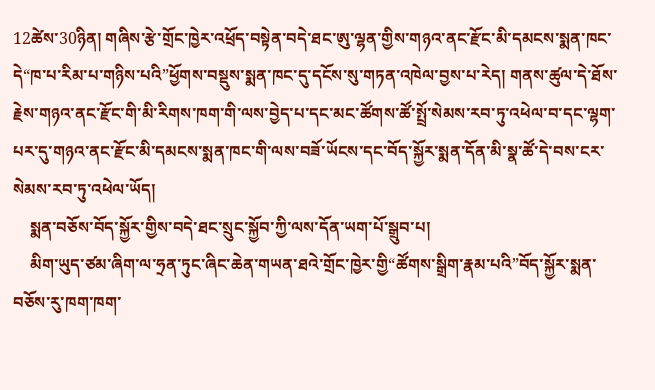12ཚེས་30ཉིན། གཞིས་རྩེ་གྲོང་ཁྱེར་འཕྲོད་བསྟེན་བདེ་ཐང་ཨུ་ལྷན་གྱིས་གཉའ་ནང་རྫོང་མི་དམངས་སྨན་ཁང་དེ“ཁ་པ་རིམ་པ་གཉིས་པའི”ཕྱོགས་བསྡུས་སྨན་ཁང་དུ་དངོས་སུ་གཏན་འཁེལ་བྱས་པ་རེད། གནས་ཚུལ་དེ་ཐོས་རྗེས་གཉའ་ནང་རྫོང་གི་མི་རིགས་ཁག་གི་ལས་བྱེད་པ་དང་མང་ཚོགས་ཚོ་སྤྲོ་སེམས་རབ་ཏུ་འཕེལ་བ་དང་ལྷག་པར་དུ་གཉའ་ནང་རྫོང་མི་དམངས་སྨན་ཁང་གི་ལས་བཟོ་ཡོངས་དང་བོད་སྐྱོར་སྨན་དོན་མི་སྣ་ཚོ་དེ་བས་ངར་སེམས་རབ་ཏུ་འཕེལ་ཡོད།
    སྨན་བཅོས་བོད་སྐྱོར་གྱིས་བདེ་ཐང་སྲུང་སྐྱོབ་ཀྱི་ལས་དོན་ཡག་པོ་སྒྲུབ་པ།
    མིག་ཡུད་ཙམ་ཞིག་ལ་ཧྲན་ཏུང་ཞིང་ཆེན་གཡན་ཐའེ་གྲོང་ཁྱེར་གྱི“ཚོགས་སྒྲིག་རྣམ་པའི”བོད་སྐྱོར་སྨན་བཅོས་རུ་ཁག་ཁག་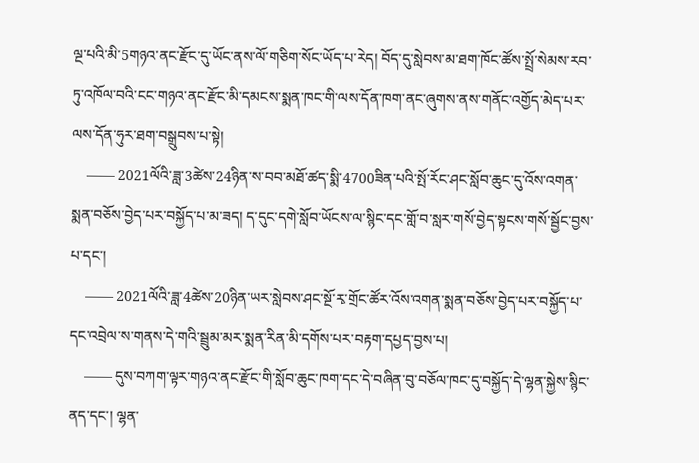ལྔ་པའི་མི་5གཉའ་ནང་རྫོང་དུ་ཡོང་ནས་ལོ་གཅིག་སོང་ཡོད་པ་རེད། བོད་དུ་སླེབས་མ་ཐག་ཁོང་ཚོས་སྤྲོ་སེམས་རབ་ཏུ་འཁོལ་བའི་ངང་གཉའ་ནང་རྫོང་མི་དམངས་སྨན་ཁང་གི་ལས་དོན་ཁག་ནང་ཞུགས་ནས་གནོང་འགྱོད་མེད་པར་ལས་དོན་ཧུར་ཐག་བསྒྲུབས་པ་སྟེ།
    —— 2021ལོའི་ཟླ་3ཚེས་24ཉིན་ས་བབ་མཐོ་ཚད་སྨི་4700ཟིན་པའི་སྤོ་རོང་ཤང་སློབ་ཆུང་དུ་འོས་འགན་སྨན་བཅོས་བྱེད་པར་བསྐྱོད་པ་མ་ཟད། ད་དུང་དགེ་སློབ་ཡོངས་ལ་སྙིང་དང་གློ་བ་སླར་གསོ་བྱེད་སྟངས་གསོ་སྦྱོང་བྱས་པ་དང་།
    —— 2021ལོའི་ཟླ་4ཚེས་20ཉིན་ཡར་སླེབས་ཤང་སྔོ་རྭ་གྲོང་ཚོར་འོས་འགན་སྨན་བཅོས་བྱེད་པར་བསྐྱོད་པ་དང་འབྲེལ་ས་གནས་དེ་གའི་སྦྲུམ་མར་སྨན་རིན་མི་དགོས་པར་བརྟག་དཔྱད་བྱས་པ།
    —— དུས་བཀག་ལྟར་གཉའ་ནང་རྫོང་གི་སློབ་ཆུང་ཁག་དང་དེ་བཞིན་བུ་བཅོལ་ཁང་དུ་བསྐྱོད་དེ་ལྷན་སྐྱེས་སྙིང་ནད་དང་། ལྷན་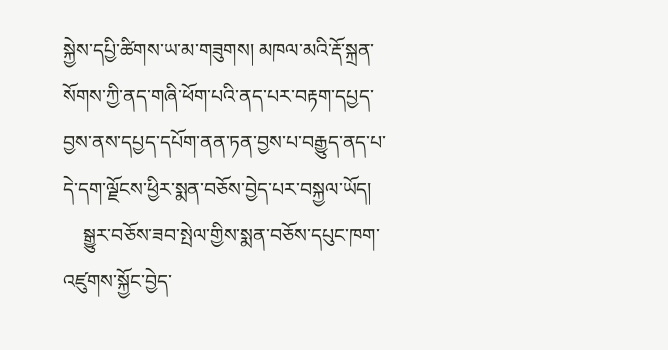སྐྱེས་དཔྱི་ཚིགས་ཡ་མ་གཟུགས། མཁལ་མའི་རྡོ་སྐྲན་སོགས་ཀྱི་ནད་གཞི་ཕོག་པའི་ནད་པར་བརྟག་དཔྱད་བྱས་ནས་དཔྱད་དཔོག་ནན་ཏན་བྱས་པ་བརྒྱུད་ནད་པ་དེ་དག་ལྗོངས་ཕྱིར་སྨན་བཅོས་བྱེད་པར་བསྐྱལ་ཡོད།
    སྒྱུར་བཅོས་ཟབ་སྤེལ་གྱིས་སྨན་བཅོས་དཔུང་ཁག་འཛུགས་སྐྱོང་བྱེད་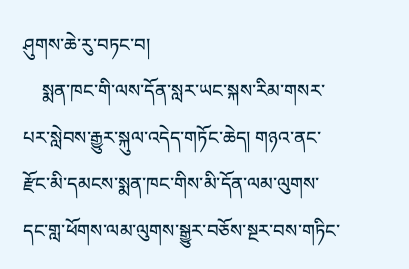ཤུགས་ཆེ་རུ་བཏང་བ།
    སྨན་ཁང་གི་ལས་དོན་སླར་ཡང་སྐས་རིམ་གསར་པར་སླེབས་རྒྱུར་སྐུལ་འདེད་གཏོང་ཆེད། གཉའ་ནང་རྫོང་མི་དམངས་སྨན་ཁང་གིས་མི་དོན་ལམ་ལུགས་དང་གླ་ཕོགས་ལམ་ལུགས་སྒྱུར་བཅོས་སྔར་བས་གཏིང་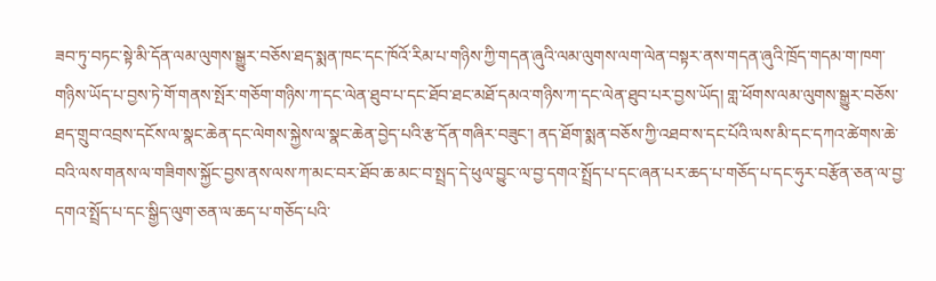ཟབ་ཏུ་བཏང་སྟེ་མི་དོན་ལམ་ལུགས་སྒྱུར་བཅོས་ཐད་སྨན་ཁང་དང་ཁོའོ་རིམ་པ་གཉིས་ཀྱི་གདན་ཞུའི་ལམ་ལུགས་ལག་ལེན་བསྟར་ནས་གདན་ཞུའི་ཁྲོད་གདམ་ག་ཁག་གཉིས་ཡོད་པ་བྱས་ཏེ་གོ་གནས་སྤོར་གཅོག་གཉིས་ཀ་དང་ལེན་ཐུབ་པ་དང་ཐོབ་ཐང་མཐོ་དམའ་གཉིས་ཀ་དང་ལེན་ཐུབ་པར་བྱས་ཡོད། གླ་ཕོགས་ལམ་ལུགས་སྒྱུར་བཅོས་ཐད་གྲུབ་འབྲས་དངོས་ལ་སྣང་ཆེན་དང་ལེགས་སྐྱེས་ལ་སྣང་ཆེན་བྱེད་པའི་རྩ་དོན་གཞིར་བཟུང་། ནད་ཐོག་སྨན་བཅོས་ཀྱི་འཐབ་ས་དང་པོའི་ལས་མི་དང་དཀའ་ཚེགས་ཆེ་བའི་ལས་གནས་ལ་གཟིགས་སྐྱོང་བྱས་ནས་ལས་ཀ་མང་བར་ཐོབ་ཆ་མང་བ་སྤྲད་དེ་ཕུལ་བྱུང་ལ་བྱ་དགའ་སྤྲོད་པ་དང་ཞན་པར་ཆད་པ་གཅོད་པ་དང་ཧུར་བརྩོན་ཅན་ལ་བྱ་དགའ་སྤྲོད་པ་དང་སྒྱིད་ལུག་ཅན་ལ་ཆད་པ་གཅོད་པའི་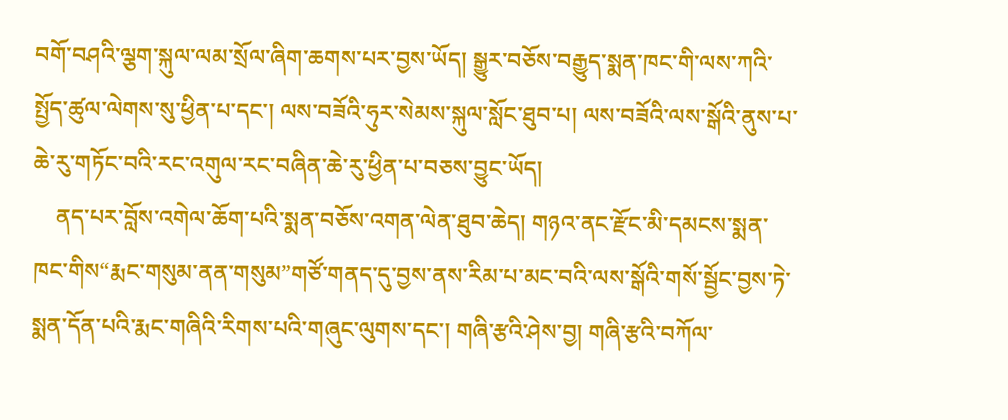བགོ་བཤའི་ལྕག་སྐུལ་ལམ་སྲོལ་ཞིག་ཆགས་པར་བྱས་ཡོད། སྒྱུར་བཅོས་བརྒྱུད་སྨན་ཁང་གི་ལས་ཀའི་སྤྱོད་ཚུལ་ལེགས་སུ་ཕྱིན་པ་དང་། ལས་བཟོའི་ཧུར་སེམས་སྐུལ་སློང་ཐུབ་པ། ལས་བཟོའི་ལས་སྒོའི་ནུས་པ་ཆེ་རུ་གཏོང་བའི་རང་འགུལ་རང་བཞིན་ཆེ་རུ་ཕྱིན་པ་བཅས་བྱུང་ཡོད།
    ནད་པར་བློས་འགེལ་ཆོག་པའི་སྨན་བཅོས་འགན་ལེན་ཐུབ་ཆེད། གཉའ་ནང་རྫོང་མི་དམངས་སྨན་ཁང་གིས“རྨང་གསུམ་ནན་གསུམ”གཙོ་གནད་དུ་བྱས་ནས་རིམ་པ་མང་བའི་ལས་སྒོའི་གསོ་སྦྱོང་བྱས་ཏེ་སྨན་དོན་པའི་རྨང་གཞིའི་རིགས་པའི་གཞུང་ལུགས་དང་། གཞི་རྩའི་ཤེས་བྱ། གཞི་རྩའི་བཀོལ་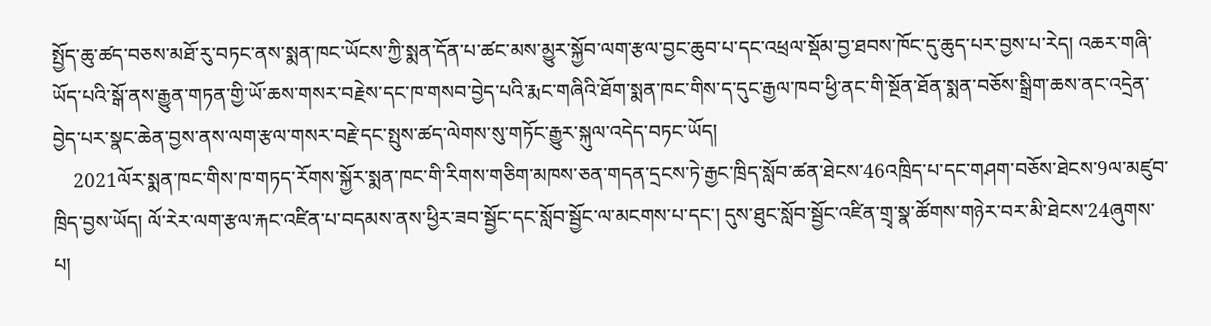སྤྱོད་ཆུ་ཚད་བཅས་མཐོ་རུ་བཏང་ནས་སྨན་ཁང་ཡོངས་ཀྱི་སྨན་དོན་པ་ཚང་མས་མྱུར་སྐྱོབ་ལག་རྩལ་བྱང་ཆུབ་པ་དང་འཕྲལ་སྡོམ་བྱ་ཐབས་ཁོང་དུ་ཆུད་པར་བྱས་པ་རེད། འཆར་གཞི་ཡོད་པའི་སྒོ་ནས་རྒྱུན་གཏན་གྱི་ཡོ་ཆས་གསར་བརྗེས་དང་ཁ་གསབ་བྱེད་པའི་རྨང་གཞིའི་ཐོག་སྨན་ཁང་གིས་ད་དུང་རྒྱལ་ཁབ་ཕྱི་ནང་གི་སྔོན་ཐོན་སྨན་བཅོས་སྒྲིག་ཆས་ནང་འདྲེན་བྱེད་པར་སྣང་ཆེན་བྱས་ནས་ལག་རྩལ་གསར་བརྗེ་དང་སྤུས་ཚད་ལེགས་སུ་གཏོང་རྒྱུར་སྐུལ་འདེད་བཏང་ཡོད།
    2021ལོར་སྨན་ཁང་གིས་ཁ་གཏད་རོགས་སྐྱོར་སྨན་ཁང་གི་རིགས་གཅིག་མཁས་ཅན་གདན་དྲངས་ཏེ་རྒྱང་ཁྲིད་སློབ་ཚན་ཐེངས་46འཁྲིད་པ་དང་གཤག་བཅོས་ཐེངས་9ལ་མཛུབ་ཁྲིད་བྱས་ཡོད། ལོ་རེར་ལག་རྩལ་རྐང་འཛིན་པ་བདམས་ནས་ཕྱིར་ཟབ་སྦྱོང་དང་སློབ་སྦྱོང་ལ་མངགས་པ་དང་། དུས་ཐུང་སློབ་སྦྱོང་འཛིན་གྲྭ་སྣ་ཚོགས་གཉེར་བར་མི་ཐེངས་24ཞུགས་པ།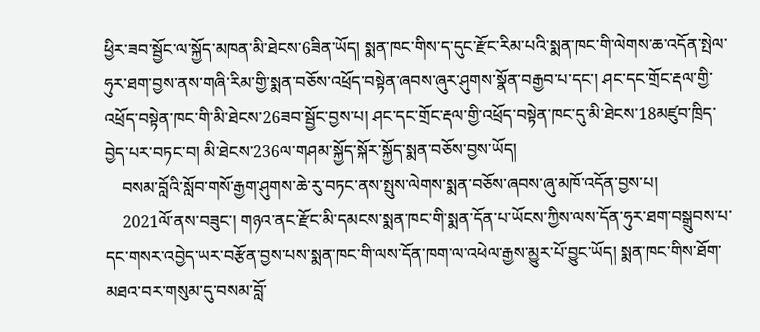ཕྱིར་ཟབ་སྦྱོང་ལ་སྐྱོད་མཁན་མི་ཐེངས་6ཟིན་ཡོད། སྨན་ཁང་གིས་ད་དུང་རྫོང་རིམ་པའི་སྨན་ཁང་གི་ལེགས་ཆ་འདོན་སྤེལ་ཧུར་ཐག་བྱས་ནས་གཞི་རིམ་གྱི་སྨན་བཅོས་འཕྲོད་བསྟེན་ཞབས་ཞུར་ཤུགས་སྣོན་བརྒྱབ་པ་དང་། ཤང་དང་གྲོང་རྡལ་གྱི་འཕྲོད་བསྟེན་ཁང་གི་མི་ཐེངས་26ཟབ་སྦྱོང་བྱས་པ། ཤང་དང་གྲོང་རྡལ་གྱི་འཕྲོད་བསྟེན་ཁང་དུ་མི་ཐེངས་18མཛུབ་ཁྲིད་བྱེད་པར་བཏང་བ། མི་ཐེངས་236ལ་གཤམ་སྐྱོད་སྐོར་སྐྱོད་སྨན་བཅོས་བྱས་ཡོད།
    བསམ་བློའི་སློབ་གསོ་རྒྱག་ཤུགས་ཆེ་རུ་བཏང་ནས་སྤུས་ལེགས་སྨན་བཅོས་ཞབས་ཞུ་མཁོ་འདོན་བྱས་པ།
    2021ལོ་ནས་བཟུང་། གཉའ་ནང་རྫོང་མི་དམངས་སྨན་ཁང་གི་སྨན་དོན་པ་ཡོངས་ཀྱིས་ལས་དོན་ཧུར་ཐག་བསྒྲུབས་པ་དང་གསར་འབྱེད་ཡར་བརྩོན་བྱས་པས་སྨན་ཁང་གི་ལས་དོན་ཁག་ལ་འཕེལ་རྒྱས་མྱུར་པོ་བྱུང་ཡོད། སྨན་ཁང་གིས་ཐོག་མཐའ་བར་གསུམ་དུ་བསམ་བློ་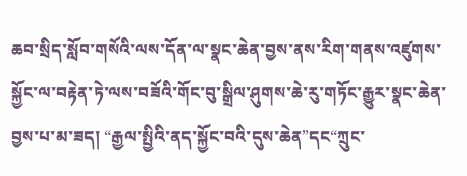ཆབ་སྲིད་སློབ་གསོའི་ལས་དོན་ལ་སྣང་ཆེན་བྱས་ནས་རིག་གནས་འཛུགས་སྐྱོང་ལ་བརྟེན་ཏེ་ལས་བཟོའི་གོང་བུ་སྒྲིལ་ཤུགས་ཆེ་རུ་གཏོང་རྒྱུར་སྣང་ཆེན་བྱས་པ་མ་ཟད། “རྒྱལ་སྤྱིའི་ནད་སྐྱོང་བའི་དུས་ཆེན”དང“ཀྲུང་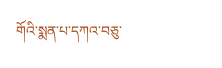གོའི་སྨན་པ་དཀའ་བཅུ་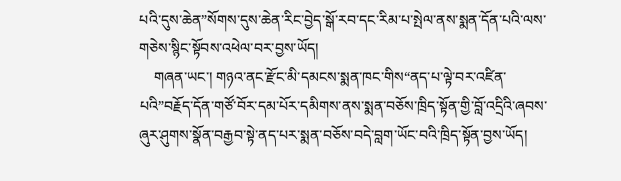པའི་དུས་ཆེན”སོགས་དུས་ཆེན་རིང་བྱེད་སྒོ་རབ་དང་རིམ་པ་སྤེལ་ནས་སྨན་དོན་པའི་ལས་གཅེས་སྙིང་སྟོབས་འཕེལ་བར་བྱས་ཡོད།
    གཞན་ཡང་། གཉའ་ནང་རྫོང་མི་དམངས་སྨན་ཁང་གིས“ནད་པ་ལྟེ་བར་འཛིན་པའི”བརྗོད་དོན་གཙོ་བོར་དམ་པོར་དམིགས་ནས་སྨན་བཅོས་ཁྲིད་སྟོན་གྱི་བློ་འདྲིའི་ཞབས་ཞུར་ཤུགས་སྣོན་བརྒྱབ་སྟེ་ནད་པར་སྨན་བཅོས་བདེ་བླག་ཡོང་བའི་ཁྲིད་སྟོན་བྱས་ཡོད།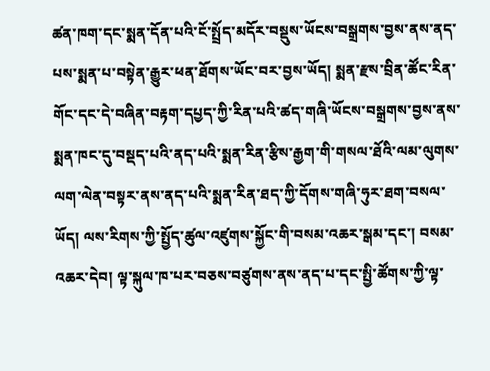ཚན་ཁག་དང་སྨན་དོན་པའི་ངོ་སྤྲོད་མདོར་བསྡུས་ཡོངས་བསྒྲགས་བྱས་ནས་ནད་པས་སྨན་པ་བསྟེན་རྒྱུར་ཕན་ཐོགས་ཡོང་བར་བྱས་ཡོད། སྨན་རྫས་བྲིན་ཚོང་རིན་གོང་དང་དེ་བཞིན་བརྟག་དཔྱད་ཀྱི་རིན་པའི་ཚད་གཞི་ཡོངས་བསྒྲགས་བྱས་ནས་སྨན་ཁང་དུ་བསྡད་པའི་ནད་པའི་སྨན་རིན་རྩིས་རྒྱག་གི་གསལ་ཐོའི་ལམ་ལུགས་ལག་ལེན་བསྟར་ནས་ནད་པའི་སྨན་རིན་ཐད་ཀྱི་དོགས་གཞི་ཧུར་ཐག་བསལ་ཡོད། ལས་རིགས་ཀྱི་སྤྱོད་ཚུལ་འཛུགས་སྐྱོང་གི་བསམ་འཆར་སྒམ་དང་། བསམ་འཆར་དེབ། ལྟ་སྐུལ་ཁ་པར་བཅས་བཙུགས་ནས་ནད་པ་དང་སྤྱི་ཚོགས་ཀྱི་ལྟ་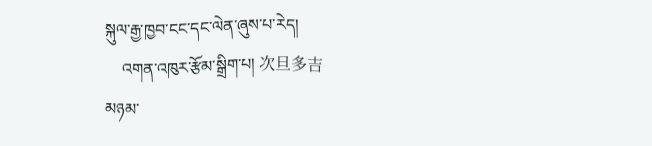སྐུལ་རྒྱ་ཁྱབ་ངང་དང་ལེན་ཞུས་པ་རེད།
    འགན་འཁུར་རྩོམ་སྒྲིག་པ། 次旦多吉
མཉམ་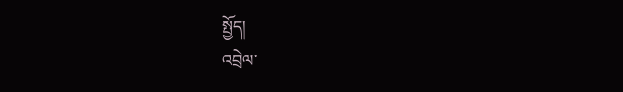སྤྱོད།
འབྲེལ་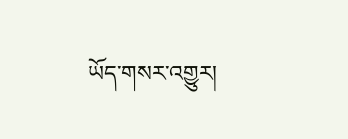ཡོད་གསར་འགྱུར།